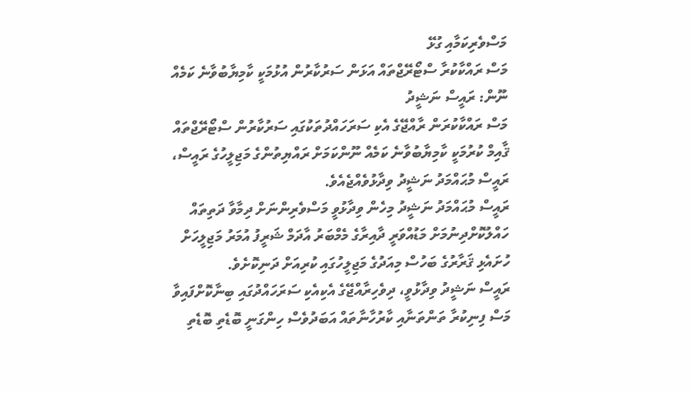މަސްވެރިކަމާއި ގުޅޭ
މަސް ރައްކާކުރާ ސްޓޯރޭޖްތައް އަޅަން ސަރުކާރުން އުޅުމަކީ ކާމިޔާބުވާނެ ކަމެއް ނޫން: ރައީސް ނަޝީދު
މަސް ރައްކާކުރަން ރާއްޖޭގެ އެކި ސަރަހައްދުތަކުގައި ސަރުކާރުން ސްޓޯރޭޖްތައް ޤާއިމް ކުރުމަކީ ކާމިޔާބުވާނެ ކަމެއް ނޫންކަމަށް ރައްޔިތުންގެ މަޖިލީހުގެ ރައީސް، ރައީސް މުޙައްމަދު ނަޝީދު ވިދާޅުވެއްޖެއެވެ.
ރައީސް މުޙައްމަދު ނަޝީދު މިހެން ވިދާޅުވީ މަސްވެރިންނަށް ދިމާވާ ދަތިތައް ހައްލުކޮށްދިނުމަށް މަޑުއްވަރީ ދާއިރާގެ މެމްބަރު އާދަމް ޝަރީފު އުމަރު މަޖިލީހަށް ހުށައެޅި ޤަރާރުގެ ބަހުސް މިއަދުގެ މަޖިލީހުގައި ކުރިއަށް ދަނިކޮށެވެ.
ރައީސް ނަޝީދު ވިދާޅުވީ، ދިވެހިރާއްޖޭގެ އެކިއެކި ސަރަހައްދުގައި ބިނާކޮށްފައިވާ މަސް ފިނިކުރާ ތަންތަނާއި ކާރުހާނާތައް އަބަދުވެސް ހިންގަނީ ބޮޑެތި ބޮޑެތި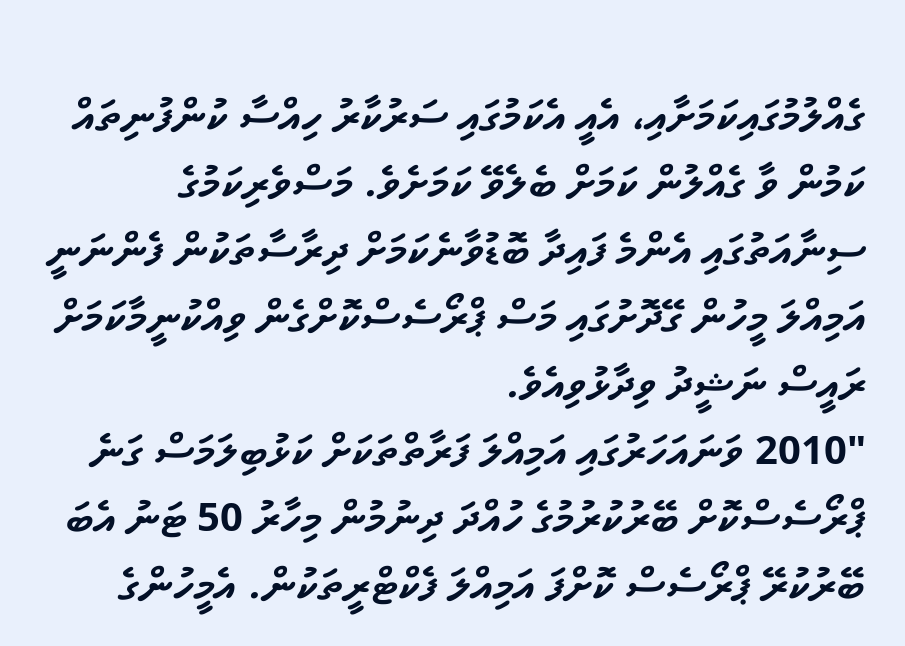ގެއްލުމުގައިކަމަށާއި، އެއީ އެކަމުގައި ސަރުކާރު ހިއްސާ ކުންފުނިތައް ކަމުން ވާ ގެއްލުން ކަމަށް ބެލެވޭ ކަމަށެވެ. މަސްވެރިކަމުގެ ސިނާއަތުގައި އެންމެ ފައިދާ ބޮޑުވާނެކަމަށް ދިރާސާތަކުން ފެންނަނީ އަމިއްލަ މީހުން ގޭދޮށުގައި މަސް ޕްރޯސެސްކޮށްގެން ވިއްކުނީމާކަމަށް ރައީސް ނަޝީދު ވިދާޅުވިއެވެ.
"2010 ވަނައަހަރުގައި އަމިއްލަ ފަރާތްތަކަށް ކަޅުބިލަމަސް ގަނެ ޕްރޯސެސްކޮށް ބޭރުކުރުމުގެ ހުއްދަ ދިނުމުން މިހާރު 50 ޓަނު އެބަ ބޭރުކުރޭ ޕްރޯސެސް ކޮށްފަ އަމިއްލަ ފެކްޓްރީތަކުން. އެމީހުންގެ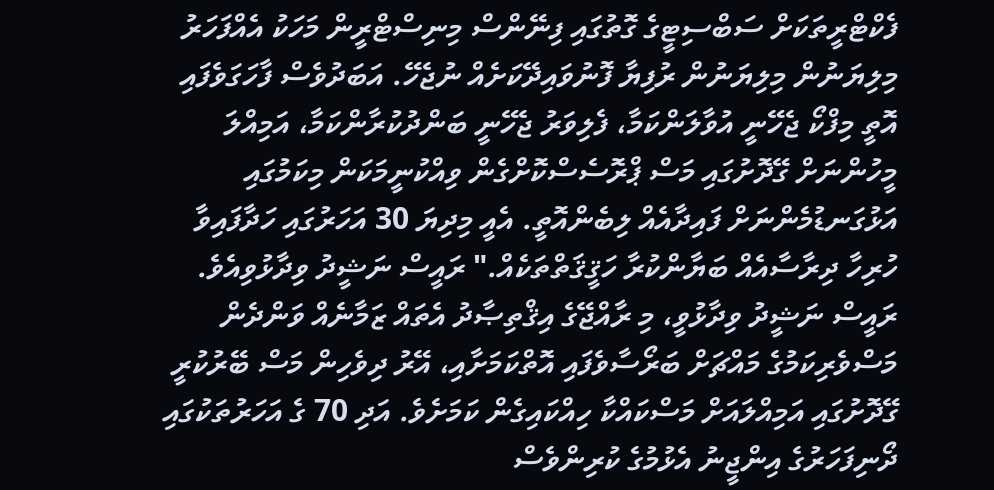ފެކްޓްރީތަކަށް ސަބްސިޓީގެ ގޮތުގައި ފިނޭންސް މިނިސްޓްރީން މަހަކު އެއްފަހަރު މިލިޔަނުން މިލިޔަނުން ރުފިޔާ ފޮނުވައިދޭކަށެއް ނުޖެހޭ. އަބަދުވެސް ފާހަގަވެފައި އޮތީ މިފްކޯ ޖެހޭނީ އުވާލަންކަމާ، ފެލިވަރު ޖެހޭނީ ބަންދުކުރާންކަމާ، އަމިއްލަ މީހުންނަށް ގޭދޮށުގައި މަސް ޕްރޮސެސްކޮށްގެން ވިއްކުނީމަކަން މިކަމުގައި އަޅުގަނޑުމެންނަށް ފައިދާއެއް ލިބެންއޮތީ. އެއީ މިދިޔަ 30 އަހަރުގައި ހަދާފައިވާ ހުރިހާ ދިރާސާއެއް ބަޔާންކުރާ ހަޤީޤަތްތަކެއް." ރައީސް ނަޝީދު ވިދާޅުވިއެވެ.
ރައީސް ނަޝީދު ވިދާޅުވީ، މި ރާއްޖޭގެ އިޤްތިޞާދު އެތައް ޒަމާނެއް ވަންދެން މަސްވެރިކަމުގެ މައްޗަށް ބަރޯސާވެފައި އޮތްކަމަށާއި، އޭރު ދިވެހިން މަސް ބޭރުކުރީ ގޭދޮށުގައި އަމިއްލައަށް މަސްކައްކާ ހިއްކައިގެން ކަމަށެވެ. އަދި 70 ގެ އަހަރުތަކުގައި ދޯނިފަހަރުގެ އިންޖީނު އެޅުމުގެ ކުރިންވެސް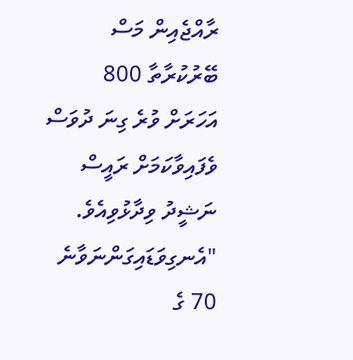ރާއްޖެއިން މަސް ބޭރުކުރާތާ 800 އަހަރަށް ވުރެ ގިނަ ދުވަސް ވެފައިވާކަމަށް ރައީސް ނަޝީދު ވިދާޅުވިއެވެ.
"އެނގިވަޑައިގަންނަވާނެ 70 ގެ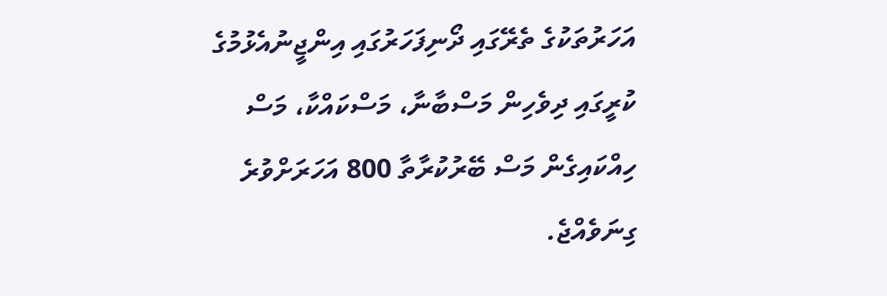އަހަރުތަކުގެ ތެރޭގައި ދޯނިފަހަރުގައި އިންޖީނުއެޅުމުގެ ކުރީގައި ދިވެހިން މަސްބާނާ، މަސްކައްކާ، މަސް ހިއްކައިގެން މަސް ބޭރުކުރާތާ 800 އަހަރަށްވުރެ ގިނަވެއްޖެ.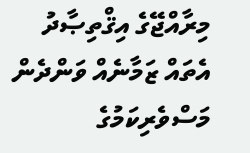މިރާއްޖޭގެ އިޤްތިޞާދު އެތައް ޒަމާނެއް ވަންދެން މަސްވެރިކަމުގެ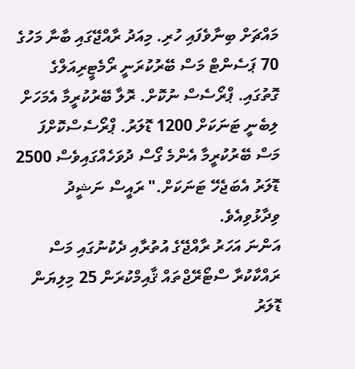މައްޗަށް ބިނާވެފައި ހުރި. މިއަދު ރާއްޖޭގައި ބާނާ މަހުގެ 70 ޕަސެންޓް މަސް ބޭރުކުރަނީ ރޯމެޓީރިއަލްގެ ގޮތުގައި. ޕްރޯސެސް ނުކޮށް. ރޮލާ ބޭރުކުރީމާ އެމަހަށް ލިބެނީ ޓަނަކަށް 1200 ޑޮލަރު. ޕްރޯސެސްކޮށްފަ މަސް ބޭރުކުރީމާ އެންމެ ގޯސް ދުވަހެއްގައިވެސް 2500 ޑޮލަރު އެބަޖެހޭ ޓަނަކަށް." ރައީސް ނަޝީދު ވިދާޅުވިއެވެ.
އަންނަ އަހަރު ރާއްޖޭގެ އުތުރާއި ދެކުނުގައި މަސް ރައްކާކުރާ ސްޓޯރޭޖްތައް ޤާއިމްކުރަން 25 މިލިޔަން ޑޮލަރު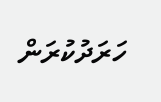ހަރަދުކުރަން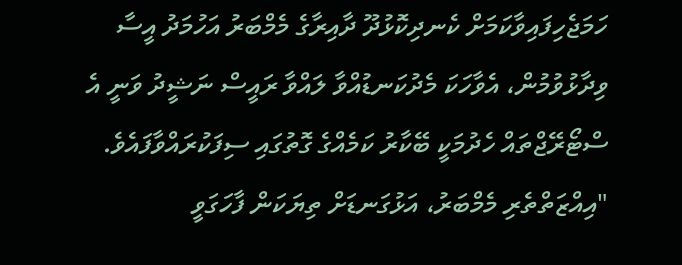ހަމަޖެހިފައިވާކަމަށް ކެނދިކޮޅުދޫ ދާއިރާގެ މެމްބަރު އަހުމަދު އީސާ ވިދާޅުވުމުން، އެވާހަކަ މެދުކަނޑުއްވާ ލައްވާ ރައީސް ނަޝީދު ވަނީ އެ ސްޓޯރޭޖްތައް ހެދުމަކީ ބޭކާރު ކަމެއްގެ ގޮތުގައި ސިފަކުރައްވާފައެވެ.
"އިއްޒަތްތެރި މެމްބަރު، އަޅުގަނޑަށް ތިޔަކަން ފާހަގަވީ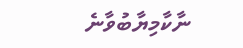ނާކާމިޔާބުވާނެ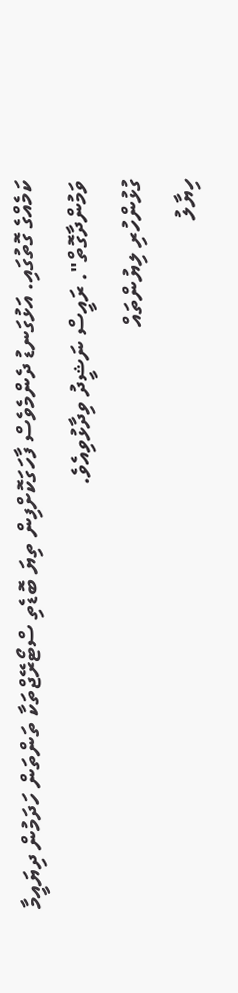ކަމެއްގެ ގޮތުގައި. އަޅުގަނޑު ދެންމެވެސް ފާހަގަކޮށްފިން ތިޔަ ބޮޑެތި ސްޓޯރޭޖްތަކާ ތަންތަން ހަދަމުން ދިޔައީމާ ވަމުންދާގޮތް". ރައީސް ނަޝީދު ވިދާޅުވިއެވެ.
ގުޅުންހުރި ލިޔުންތައް
ހިޔާލު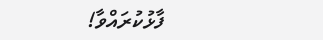ފާޅުކުރައްވާ!